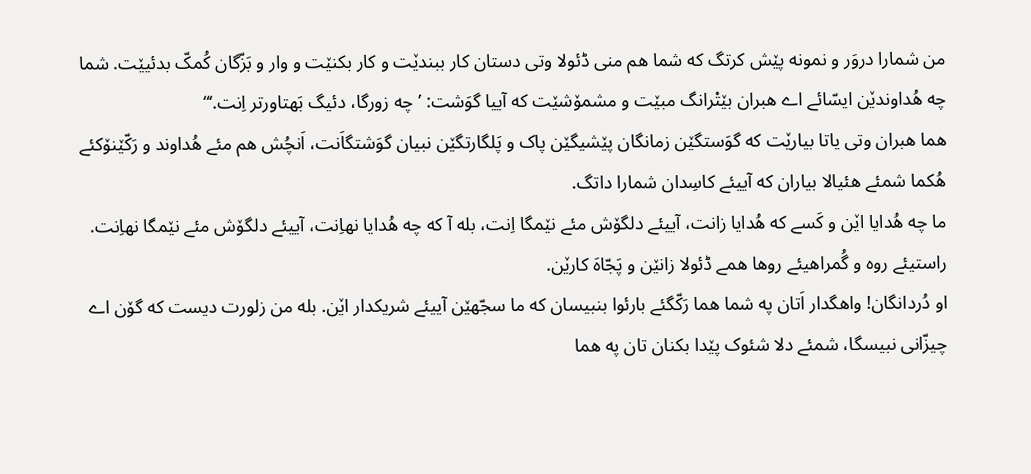من شمارا دروَر و نمونه پێش کرتگ که شما هم منی ڈئولا وتی دستان کار ببندێت و کار بکنێت و وار و بَزّگان کُمکّ بدئیێت. شما چه هُداوندێن ایسّائے اے هبران بێتْرانگ مبێت و مشمۆشێت که آییا گوَشت: ’چه زورگا، دئیگ بَهتاورتر اِنت.‘“
هما هبران وتی یاتا بیارێت که گوَستگێن زمانگان پێشیگێن پاک و پَلگارتگێن نبیان گوَشتگاَنت، اَنچُش هم مئے هُداوند و رَکّێنۆکئے هُکما شمئے هئیالا بیاران که آییئے کاسِدان شمارا داتگ.
ما چه هُدایا اێن و کَسے که هُدایا زانت، آییئے دلگۆش مئے نێمگا اِنت، بله آ که چه هُدایا نهاِنت، آییئے دلگۆش مئے نێمگا نهاِنت. راستیئے روه و گُمراهیئے روها همے ڈئولا زانێن و پَجّاهَ کارێن.
او دُردانگان! واهگدار اَتان په شما هما رَکّگئے بارئوا بنبیسان که ما سجّهێن آییئے شریکدار اێن. بله من زلورت دیست که گۆن اے چیزّانی نبیسگا، شمئے دلا شئوک پێدا بکنان تان په هما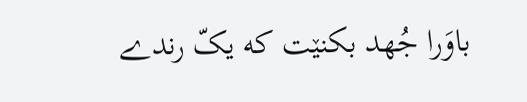باوَرا جُهد بکنێت که یکّ رندے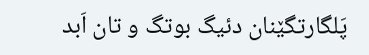پَلگارتگێنان دئیگ بوتگ و تان اَبد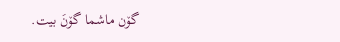گۆن ماشما گۆنَ بیت.